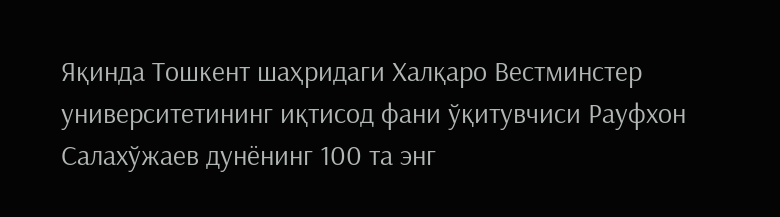Яқинда Тошкент шаҳридаги Халқаро Вестминстер университетининг иқтисод фани ўқитувчиси Рауфхон Салахўжаев дунёнинг 100 та энг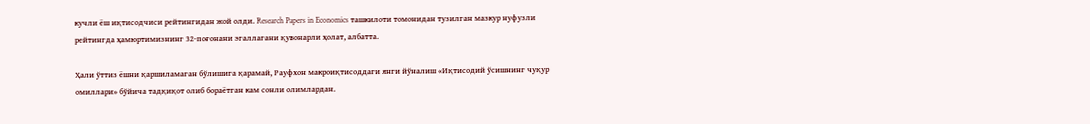кучли ёш иқтисодчиси рейтингидан жой олди. Research Papers in Economics ташкилоти томонидан тузилган мазкур нуфузли рейтингда ҳамюртимизнинг 32-поғонани эгаллагани қувонарли ҳолат, албатта.

Ҳали ўттиз ёшни қаршиламаган бўлишига қарамай, Рауфхон макроиқтисоддаги янги йўналиш «Иқтисодий ўсишнинг чуқур омиллари» бўйича тадқиқот олиб бораётган кам сонли олимлардан.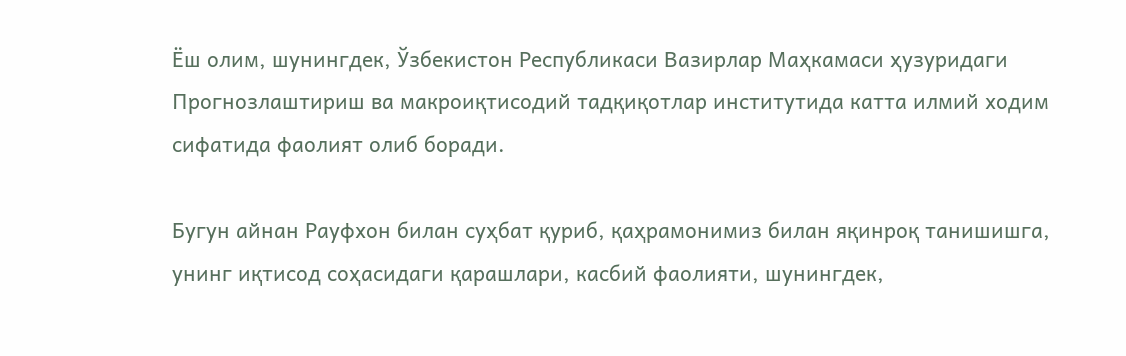Ёш олим, шунингдек, Ўзбекистон Республикаси Вазирлар Маҳкамаси ҳузуридаги Прогнозлаштириш ва макроиқтисодий тадқиқотлар институтида катта илмий ходим сифатида фаолият олиб боради.

Бугун айнан Рауфхон билан суҳбат қуриб, қаҳрамонимиз билан яқинроқ танишишга, унинг иқтисод соҳасидаги қарашлари, касбий фаолияти, шунингдек,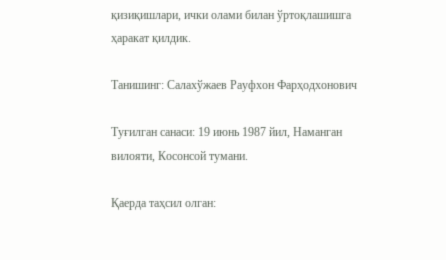қизиқишлари, ички олами билан ўртоқлашишга ҳаракат қилдик.

Танишинг: Салахўжаев Рауфхон Фарҳодхонович

Туғилган санаси: 19 июнь 1987 йил, Наманган вилояти, Косонсой тумани.

Қаерда таҳсил олган: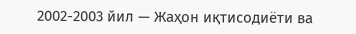2002-2003 йил — Жаҳон иқтисодиёти ва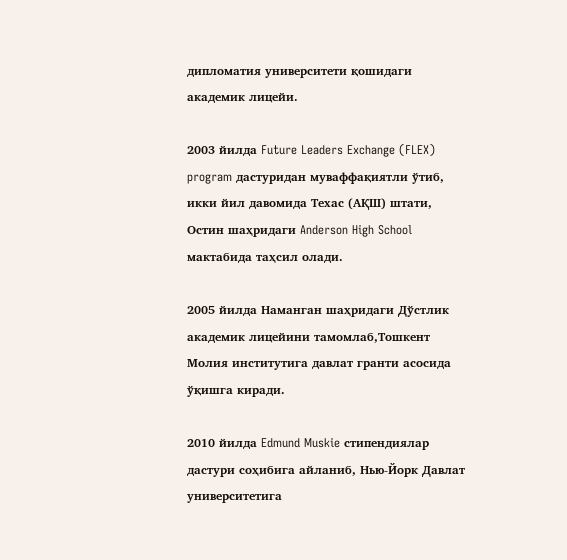дипломатия университети қошидаги академик лицейи.

2003 йилда Future Leaders Exchange (FLEX) program дастуридан муваффақиятли ўтиб, икки йил давомида Техас (АҚШ) штати, Остин шаҳридаги Anderson High School мактабида таҳсил олади.

2005 йилда Наманган шаҳридаги Дўстлик академик лицейини тамомлаб,Тошкент Молия институтига давлат гранти асосида ўқишга киради.

2010 йилда Edmund Muskie стипендиялар дастури соҳибига айланиб, Нью-Йорк Давлат университетига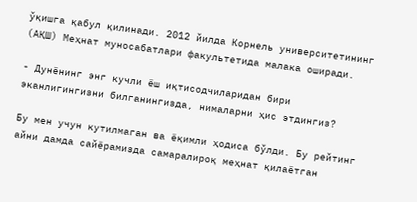ўқишга қабул қилинади. 2012 йилда Корнель университетининг (АҚШ) Меҳнат муносабатлари факультетида малака оширади.

- Дунёнинг энг кучли ёш иқтисодчиларидан бири эканлигингизни билганингизда, нималарни ҳис этдингиз?

Бу мен учун кутилмаган ва ёқимли ҳодиса бўлди. Бу рейтинг айни дамда сайёрамизда самаралироқ меҳнат қилаётган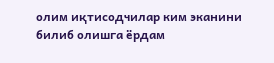олим иқтисодчилар ким эканини билиб олишга ёрдам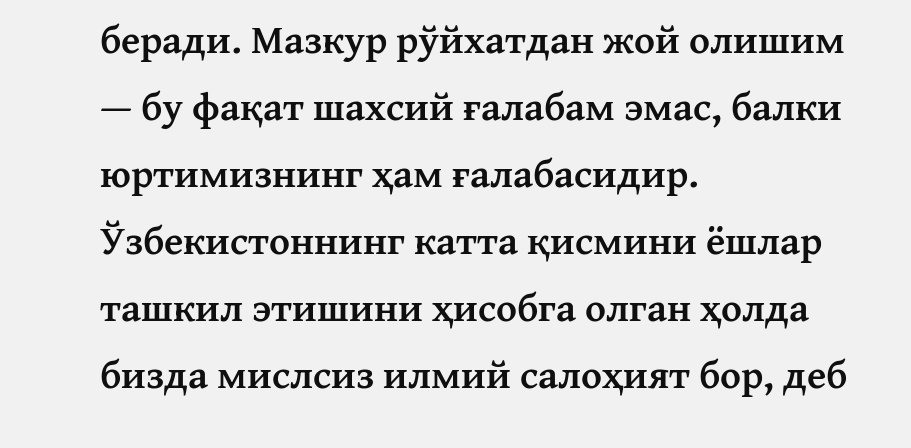беради. Мазкур рўйхатдан жой олишим — бу фақат шахсий ғалабам эмас, балки юртимизнинг ҳам ғалабасидир. Ўзбекистоннинг катта қисмини ёшлар ташкил этишини ҳисобга олган ҳолда бизда мислсиз илмий салоҳият бор, деб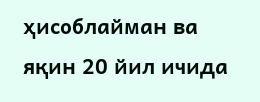ҳисоблайман ва яқин 20 йил ичида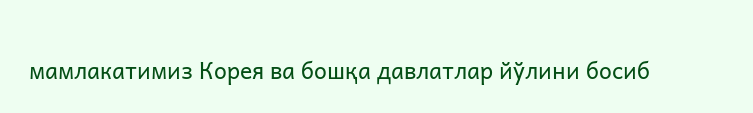мамлакатимиз Корея ва бошқа давлатлар йўлини босиб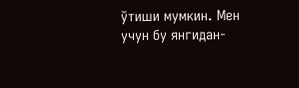ўтиши мумкин. Мен учун бу янгидан-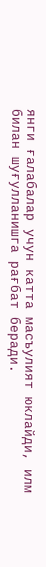янги ғалабалар учун катта масъулият юклайди, илм билан шуғулланишга рағбат беради.